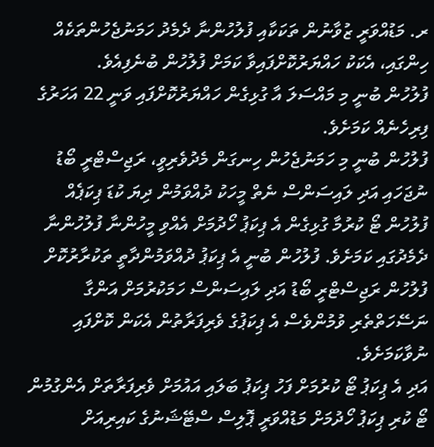ރ. މަޑުއްވަރީ ޒުވާނުން ތަކަކާއި ފުލުހުންނާ ދެމެދު ހަމަނުޖެހުންތަކެއް ހިންގައި، އެކަކު ހައްޔަރުކޮށްފައިވާ ކަމަށް ފުލުހުން ބުނެފިއެވެ.
ފުލުހުން ބުނީ މި މައްސަލަ އާ ގުޅިގެން ހައްޔަރުކޮށްފައި ވަނީ 22 އަހަރުގެ ފިރިހެނެއް ކަމަށެވެ.
ފުލުހުން ބުނީ މި ހަމަނުޖެހުން ހިނގަން މެދުވެރިވީ، ރަޖިސްޓްރީ ބޯޑު ނުޖަހައި އަދި ލައިސަންސް ނެތް މީހަކު ދުއްވަމުން ދިޔަ ކުޑަ ޕިކަޕެއް ފުލުހުން ޓޯ ކުރުމާ ގުޅިގެން އެ ޕިކަޕު ހޯދުމަށް އެއްވި މީހުންނާ ފުލުހުންނާ ދެމެދުގައި ކަމަށެވެ. ފުލުހުން ބުނީ އެ ޕިކަޕު ދުއްވަމުންދާތީ ތަކުރާރުކޮށް ފުލުހުން ރަޖިސްޓްރީ ބޯޑު އަދި ލައިސަންސް ހަމަކުރުމަށް އަންގާ ނަސޭހަތްތެރި ވުމުންވެސް އެ ޕިކަޕުގެ ވެރިފަރާތުން އެކަން ކޮށްފައި ނުވާކަމަށެވެ.
އަދި އެ ޕިކަޕު ޓޯ ކުރުމަށް ފަހު ޕިކަޕު ބަލައި އައުމަށް ވެރިފަރާތަށް އެންގުމުން ޓޯ ކުރި ޕިކަޕު ހޯދުމަށް މަޑުއްވަރީ ޕޮލިސް ސްޓޭޝަނުގެ ކައިރިއަށް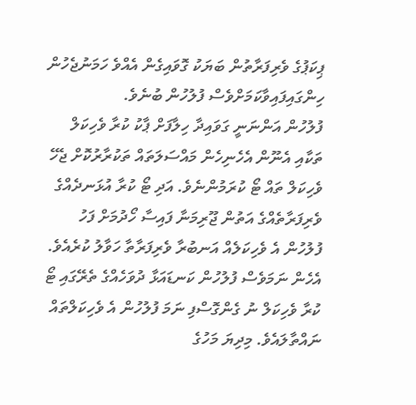ޕިކަޕުގެ ވެރިފަރާތުން ބަޔަކު ގޮވައިގެން އެއްވެ ހަމަނުޖެހުން ހިންގައިފައިވާކަމަށްވެސް ފުލުހުން ބުނެވެ.
ފުލުހުން އަންނަނީ ގަވައިދާ ހިލާފަށް ޕާކު ކުރާ ވެހިކަލް ތަކާއި އެނޫން އެހެނިހެން މައްސަލަތައް ތަކުރާރުކޮށް ޖެހޭ ވެހިކަލް ތައް ޓޯ ކުރަމުންނެވެ. އަދި ޓޯ ކުރާ އުޅަނދެއްގެ ވެރިފަރާތެއްގެ އަތުން ޖޫރިމަނާ ފައިސާ ހޯދުމަށް ފަހު ފުލުހުން އެ ވެހިކަލެއް އަނބުރާ ވެރިފަރާތާ ހަވާލު ކުރެއެވެ. އެހެން ނަމަވެސް ފުލުހުން ކަނޑައަޅާ ދުވަހެއްގެ ތެރޭގައި ޓޯ ކުރާ ވެހިކަލް ނު ގެންގޮސްފި ނަމަ ފުލުހުން އެ ވެހިކަލްތައް ނައްތާލައެވެ. މިދިޔަ މަހުގެ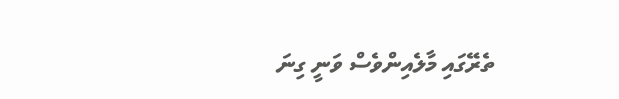ތެރޭގައި މާލެއިންވެސް ވަނީ ގިނަ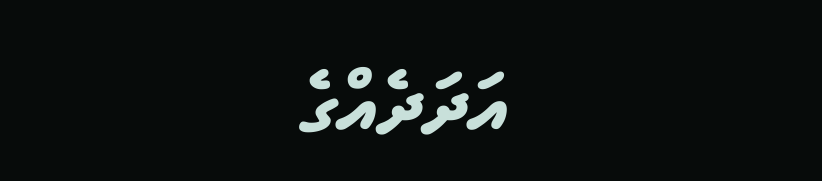އަދަދެއްގެ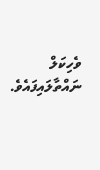ވެހިކަލް ނައްތާލައިފައެވެ.